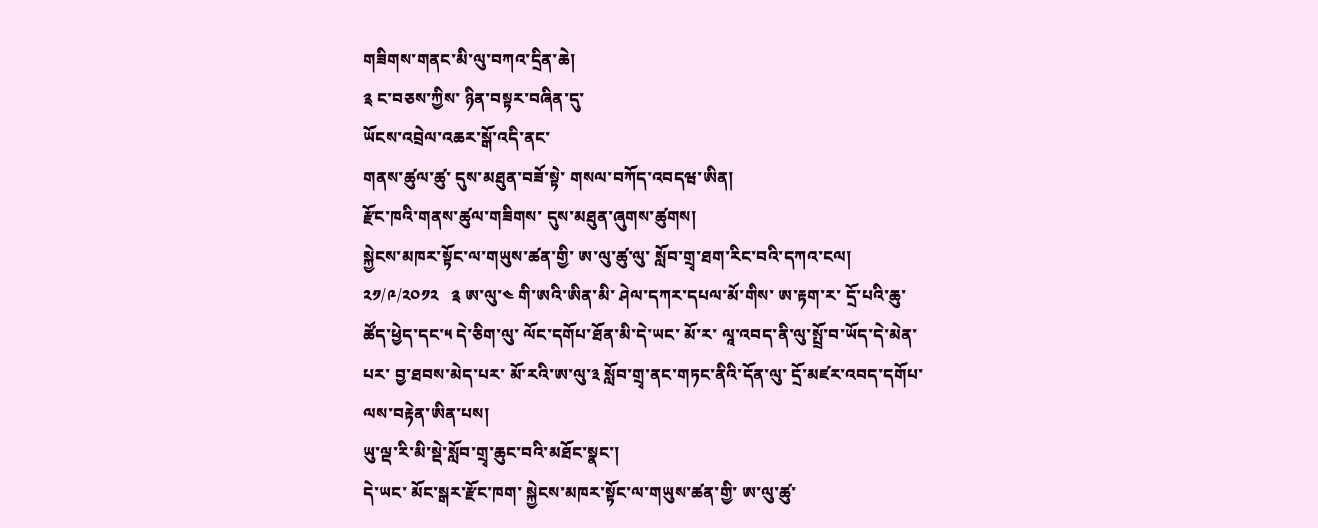གཟིགས་གནང་མི་ལུ་བཀའ་དྲིན་ཆེ།
༉ ང་བཅས་ཀྱིས་ ཉིན་བསྟར་བཞིན་དུ་
ཡོངས་འབྲེལ་འཆར་སྒོ་འདི་ནང་
གནས་ཚུལ་ཚུ་ དུས་མཐུན་བཟོ་སྟེ་ གསལ་བཀོད་འབདཝ་ཨིན།
རྫོང་ཁའི་གནས་ཚུལ་གཟིགས་ དུས་མཐུན་ཞུགས་ཚུགས།
སྐྱེངས་མཁར་སྟོང་ལ་གཡུས་ཚན་གྱི་ ཨ་ལུ་ཚུ་ལུ་ སློབ་གྲྭ་ཐག་རིང་བའི་དཀའ་ངལ།
༢༡/༩/༢༠༡༢   ༉ ཨ་ལུ་༤ གི་ཨའི་ཨིན་མི་ ཤེལ་དཀར་དཔལ་མོ་གིས་ ཨ་རྟག་ར་ དྲོ་པའི་ཆུ་ཚོད་ཕྱེད་དང་༥ དེ་ཅིག་ལུ་ ལོང་དགོཔ་ཐོན་མི་དེ་ཡང་ མོ་ར་ ལཱ་འབད་ནི་ལུ་སྤྲོ་བ་ཡོད་དེ་མེན་པར་ བྱ་ཐབས་མེད་པར་ མོ་རའི་ཨ་ལུ་༣ སློབ་གྲྭ་ནང་གཏང་ནིའི་དོན་ལུ་ དྲོ་མཛར་འབད་དགོཔ་ལས་བརྟེན་ཨིན་པས།
ཡུ་ལྡ་རི་མི་སྡེ་སློབ་གྲྭ་ཆུང་བའི་མཐོང་སྣང་།
དེ་ཡང་ མོང་སྒར་རྫོང་ཁག་ སྐྱེངས་མཁར་སྟོང་ལ་གཡུས་ཚན་གྱི་ ཨ་ལུ་ཚུ་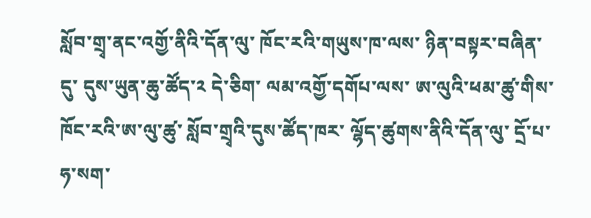སློབ་གྲྭ་ནང་འགྱོ་ནིའི་དོན་ལུ་ ཁོང་རའི་གཡུས་ཁ་ལས་ ཉིན་བསྟར་བཞིན་དུ་ དུས་ཡུན་ཆུ་ཚོད་༢ དེ་ཅིག་ ལམ་འགྱོ་དགོཔ་ལས་ ཨ་ལུའི་ཕམ་ཚུ་གིས་ ཁོང་རའི་ཨ་ལུ་ཚུ་ སློབ་གྲྭའི་དུས་ཚོད་ཁར་ ལྷོད་ཚུགས་ནིའི་དོན་ལུ་ དྲོ་པ་ཧ་སག་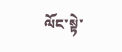ལོང་སྟེ་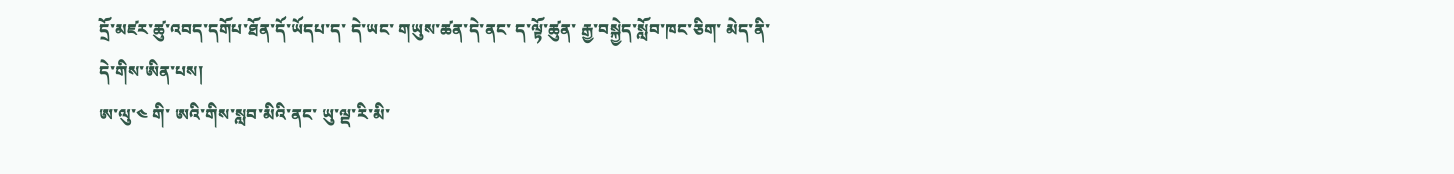དྲོ་མཛར་ཚུ་འབད་དགོཔ་ཐོན་དོ་ཡོདཔ་ད་ དེ་ཡང་ གཡུས་ཚན་དེ་ནང་ ད་ལྟོ་ཚུན་ རྒྱ་བསྐྱེད་སློབ་ཁང་ཅིག་ མེད་ནི་དེ་གིས་ཨིན་པས།
ཨ་ལུ་༤ གི་ ཨའི་གིས་སླབ་མིའི་ནང་ ཡུ་ལྡ་རི་མི་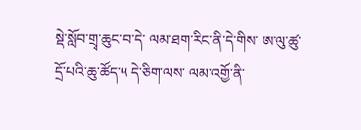སྡེ་སློབ་གྲྭ་ཆུང་བ་དེ་ ལམ་ཐག་རིང་ནི་དེ་གིས་ ཨ་ལུ་ཚུ་ དྲོ་པའི་ཆུ་ཚོད་༥ དེ་ཅིག་ལས་ ལམ་འགྱོ་ནི་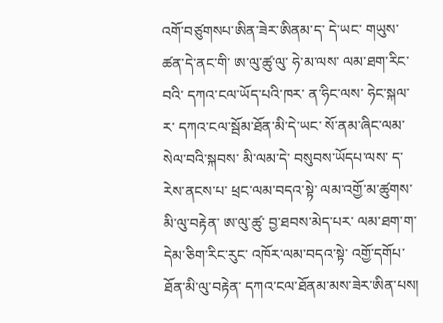འགོ་བཙུགསཔ་ཨིན་ཟེར་ཨིནམ་ད་ དེ་ཡང་ གཡུས་ཚན་དེ་ནང་གི་ ཨ་ལུ་ཚུ་ལུ་ ཧེ་མ་ལས་ ལམ་ཐག་རིང་བའི་ དཀའ་ངལ་ཡོད་པའི་ཁར་ ན་ཧིང་ལས་ ཧེང་སྐལ་ར་ དཀའ་ངལ་སྦོམ་ཐོན་མི་དེ་ཡང་ སོ་ནམ་ཞིང་ལམ་སེལ་བའི་སྐབས་ མི་ལམ་དེ་ བསུབས་ཡོདཔ་ལས་ ད་རེས་ནངས་པ་ ཕྲང་ལམ་བདའ་སྟེ་ ལམ་འགྱོ་མ་ཚུགས་མི་ལུ་བརྟེན་ ཨ་ལུ་ཚུ་ བྱ་ཐབས་མེད་པར་ ལམ་ཐག་ག་དེམ་ཅིག་རིང་རུང་ འཁོར་ལམ་བདའ་སྟེ་ འགྱོ་དགོཔ་ཐོན་མི་ལུ་བརྟེན་ དཀའ་ངལ་ཐོནམ་མས་ཟེར་ཨིན་པས།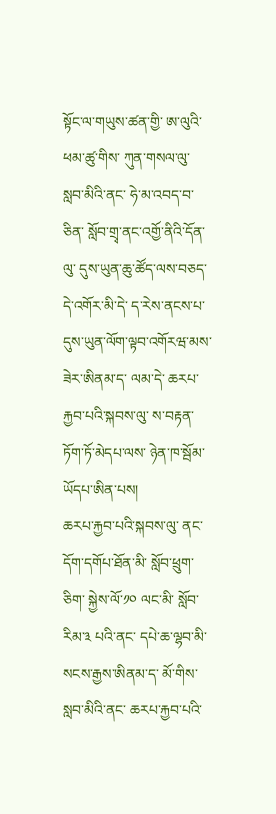སྟོང་ལ་གཡུས་ཚན་གྱི་ ཨ་ལུའི་ཕམ་ཚུ་གིས་ ཀུན་གསལ་ལུ་ སླབ་མིའི་ནང་ ཧེ་མ་འབད་བ་ཅིན་ སློབ་གྲྭ་ནང་འགྱོ་ནིའི་དོན་ལུ་ དུས་ཡུན་ཆུ་ཚོད་ལས་བཅད་དེ་འགོར་མི་དེ་ ད་རེས་ནངས་པ་ དུས་ཡུན་ལོག་ལྟབ་འགོརཝ་མས་ཟེར་ཨིནམ་ད་ ལམ་དེ་ ཆརཔ་རྐྱབ་པའི་སྐབས་ལུ་ ས་བརྟན་ཏོག་ཏོ་མེདཔ་ལས་ ཉེན་ཁ་སྦོམ་ཡོདཔ་ཨིན་པས།
ཆརཔ་རྐྱབ་པའི་སྐབས་ལུ་ ནང་དོག་དགོཔ་ཐོན་མི་ སློབ་ཕྲུག་ཅིག་ སྐྱེས་ལོ་༡༠ ལང་མི་ སློབ་རིམ་༣ པའི་ནང་ དཔེ་ཆ་ལྷབ་མི་ སངས་རྒྱས་ཨིནམ་ད་ མོ་གིས་ སླབ་མིའི་ནང་ ཆརཔ་རྐྱབ་པའི་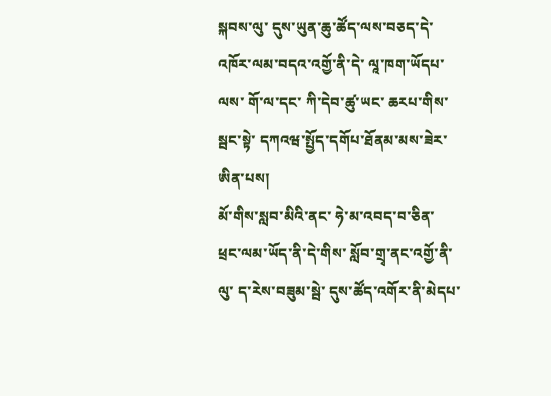སྐབས་ལུ་ དུས་ཡུན་ཆུ་ཚོད་ལས་བཅད་དེ་ འཁོར་ལམ་བདའ་འགྱོ་ནི་དེ་ ལཱ་ཁག་ཡོདཔ་ལས་ གོ་ལ་དང་ ཀི་དེབ་ཚུ་ཡང་ ཆརཔ་གིས་སྦང་སྟེ་ དཀའཝ་སྤྱོད་དགོཔ་ཐོནམ་མས་ཟེར་ཨིན་པས།
མོ་གིས་སླབ་མིའི་ནང་ ཧེ་མ་འབད་བ་ཅིན་ ཕྲང་ལམ་ཡོད་ནི་དེ་གིས་ སློབ་གྲྭ་ནང་འགྱོ་ནི་ལུ་ ད་རེས་བཟུམ་སྦེ་ དུས་ཚོད་འགོར་ནི་མེདཔ་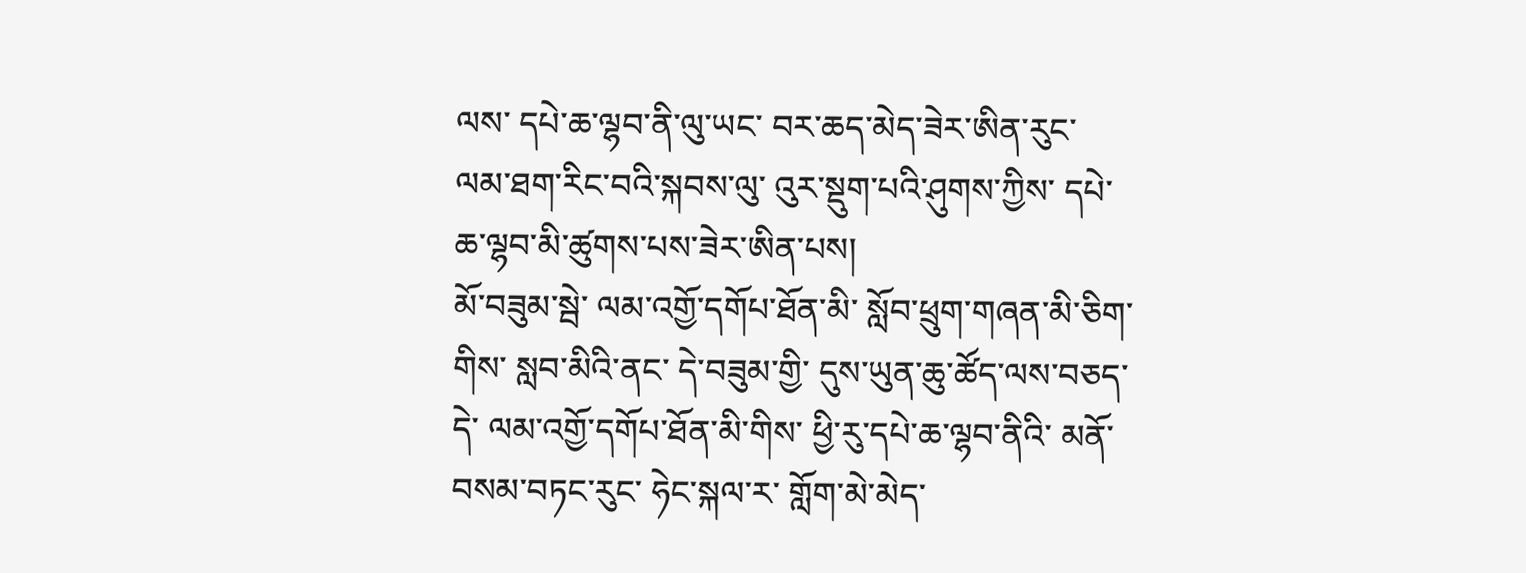ལས་ དཔེ་ཆ་ལྷབ་ནི་ལུ་ཡང་ བར་ཆད་མེད་ཟེར་ཨིན་རུང་ ལམ་ཐག་རིང་བའི་སྐབས་ལུ་ འུར་སྡུག་པའི་ཤུགས་ཀྱིས་ དཔེ་ཆ་ལྷབ་མི་ཚུགས་པས་ཟེར་ཨིན་པས།
མོ་བཟུམ་སྦེ་ ལམ་འགྱོ་དགོཔ་ཐོན་མི་ སློབ་ཕྲུག་གཞན་མི་ཅིག་གིས་ སླབ་མིའི་ནང་ དེ་བཟུམ་གྱི་ དུས་ཡུན་ཆུ་ཚོད་ལས་བཅད་དེ་ ལམ་འགྱོ་དགོཔ་ཐོན་མི་གིས་ ཕྱི་རུ་དཔེ་ཆ་ལྷབ་ནིའི་ མནོ་བསམ་བཏང་རུང་ ཧེང་སྐལ་ར་ གློག་མེ་མེད་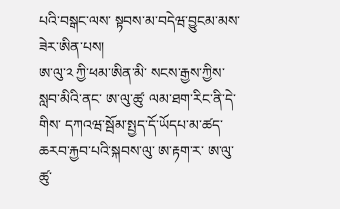པའི་བསྒང་ལས་ སྟབས་མ་བདེཝ་བྱུངམ་མས་ཟེར་ཨིན་པས།
ཨ་ལུ་༢ ཀྱི་ཕམ་ཨིན་མི་ སངས་རྒྱས་ཀྱིས་ སླབ་མིའི་ནང་ ཨ་ལུ་ཚུ་ ལམ་ཐག་རིང་ནི་དེ་གིས་ དཀའཝ་སྦོམ་སྤྱད་དོ་ཡོདཔ་མ་ཚད་ ཆརབ་རྐྱབ་པའི་སྐབས་ལུ་ ཨ་རྟག་ར་ ཨ་ལུ་ཚུ་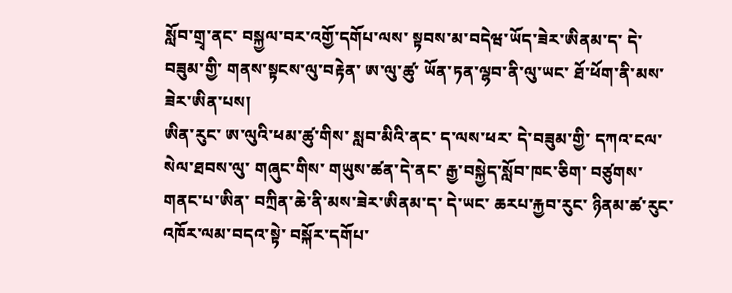སློབ་གྲྭ་ནང་ བསྐྱལ་བར་འགྱོ་དགོཔ་ལས་ སྟབས་མ་བདེཝ་ཡོད་ཟེར་ཨིནམ་ད་ དེ་བཟུམ་གྱི་ གནས་སྟངས་ལུ་བརྟེན་ ཨ་ལུ་ཚུ་ ཡོན་ཏན་ལྷབ་ནི་ལུ་ཡང་ ཐོ་ཕོག་ནི་མས་ཟེར་ཨིན་པས།
ཨིན་རུང་ ཨ་ལུའི་ཕམ་ཚུ་གིས་ སླབ་མིའི་ནང་ ད་ལས་ཕར་ དེ་བཟུམ་གྱི་ དཀའ་ངལ་སེལ་ཐབས་ལུ་ གཞུང་གིས་ གཡུས་ཚན་དེ་ནང་ རྒྱ་བསྐྱེད་སློབ་ཁང་ཅིག་ བཙུགས་གནང་པ་ཨིན་ བཀྲིན་ཆེ་ནི་མས་ཟེར་ཨིནམ་ད་ དེ་ཡང་ ཆརཔ་རྐྱབ་རུང་ ཉིནམ་ཚ་རུང་ འཁོར་ལམ་བདའ་སྟེ་ བསྐོར་དགོཔ་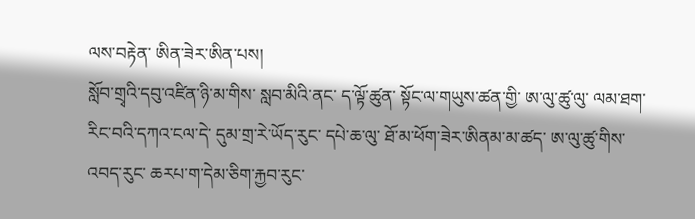ལས་བརྟེན་ ཨིན་ཟེར་ཨིན་པས།
སློབ་གྲྭའི་དབུ་འཛིན་ཉི་མ་གིས་ སླབ་མིའི་ནང་ ད་ལྟོ་ཚུན་ སྟོང་ལ་གཡུས་ཚན་གྱི་ ཨ་ལུ་ཚུ་ལུ་ ལམ་ཐག་རིང་བའི་དཀའ་ངལ་དེ་ དུམ་གྲ་རེ་ཡོད་རུང་ དཔེ་ཆ་ལུ་ ཐོ་མ་ཕོག་ཟེར་ཨིནམ་མ་ཚད་ ཨ་ལུ་ཚུ་གིས་འབད་རུང་ ཆརཔ་ག་དེམ་ཅིག་རྐྱབ་རུང་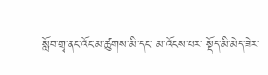སློབ་གྲྭ་ནང་འོང་མ་ཚུགས་མི་དང་ མ་འོངས་པར་ སྡོད་མི་མེད་ཟེར་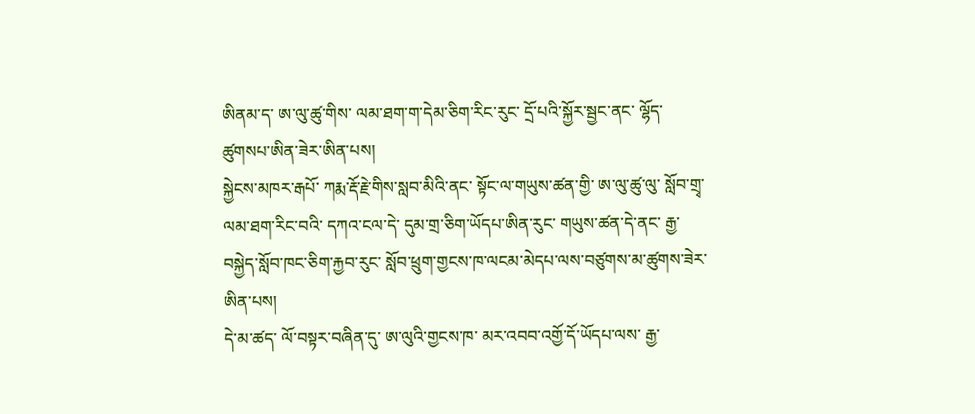ཨིནམ་ད་ ཨ་ལུ་ཚུ་གིས་ ལམ་ཐག་ག་དེམ་ཅིག་རིང་རུང་ དྲོ་པའི་སྐྱོར་སྦྱང་ནང་ ལྷོད་ཚུགསཔ་ཨིན་ཟེར་ཨིན་པས།
སྐྱེངས་མཁར་རྒཔོ་ ཀརྨ་རྡོ་རྗེ་གིས་སླབ་མིའི་ནང་ སྟོང་ལ་གཡུས་ཚན་གྱི་ ཨ་ལུ་ཚུ་ལུ་ སློབ་གྲྭ་ལམ་ཐག་རིང་བའི་ དཀའ་ངལ་དེ་ དུམ་གྲ་ཅིག་ཡོདཔ་ཨིན་རུང་ གཡུས་ཚན་དེ་ནང་ རྒྱ་བསྐྱེད་སློབ་ཁང་ཅིག་རྐྱབ་རུང་ སློབ་ཕྲུག་གྱངས་ཁ་ལངམ་མེདཔ་ལས་བཙུགས་མ་ཚུགས་ཟེར་ཨིན་པས།
དེ་མ་ཚད་ ལོ་བསྟར་བཞིན་དུ་ ཨ་ལུའི་གྱངས་ཁ་ མར་འབབ་འགྱོ་དོ་ཡོདཔ་ལས་ རྒྱ་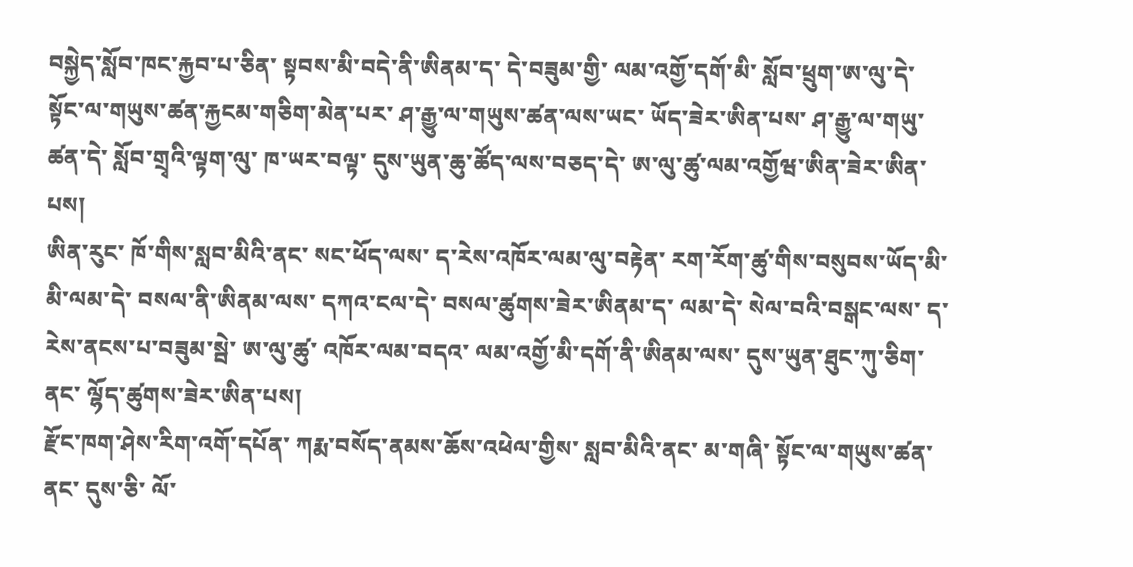བསྐྱེད་སློབ་ཁང་རྐྱབ་པ་ཅིན་ སྟབས་མི་བདེ་ནི་ཨིནམ་ད་ དེ་བཟུམ་གྱི་ ལམ་འགྱོ་དགོ་མི་ སློབ་ཕྲུག་ཨ་ལུ་དེ་ སྟོང་ལ་གཡུས་ཚན་རྐྱངམ་གཅིག་མེན་པར་ ཤ་རྒྱུ་ལ་གཡུས་ཚན་ལས་ཡང་ ཡོད་ཟེར་ཨིན་པས་ ཤ་རྒྱུ་ལ་གཡུ་ཚན་དེ་ སློབ་གྲྭའི་ལྟག་ལུ་ ཁ་ཡར་བལྟ་ དུས་ཡུན་ཆུ་ཚོད་ལས་བཅད་དེ་ ཨ་ལུ་ཚུ་ལམ་འགྱོཝ་ཨིན་ཟེར་ཨིན་པས།
ཨིན་རུང་ ཁོ་གིས་སླབ་མིའི་ནང་ སང་ཕོད་ལས་ ད་རེས་འཁོར་ལམ་ལུ་བརྟེན་ རག་རོག་ཚུ་གིས་བསུབས་ཡོད་མི་ མི་ལམ་དེ་ བསལ་ནི་ཨིནམ་ལས་ དཀའ་ངལ་དེ་ བསལ་ཚུགས་ཟེར་ཨིནམ་ད་ ལམ་དེ་ སེལ་བའི་བསྒང་ལས་ ད་རེས་ནངས་པ་བཟུམ་སྦེ་ ཨ་ལུ་ཚུ་ འཁོར་ལམ་བདའ་ ལམ་འགྱོ་མི་དགོ་ནི་ཨིནམ་ལས་ དུས་ཡུན་ཐུང་ཀུ་ཅིག་ནང་ ལྷོད་ཚུགས་ཟེར་ཨིན་པས།
རྫོང་ཁག་ཤེས་རིག་འགོ་དཔོན་ ཀརྨ་བསོད་ནམས་ཆོས་འཕེལ་གྱིས་ སླབ་མིའི་ནང་ མ་གཞི་ སྟོང་ལ་གཡུས་ཚན་ནང་ དུས་ཅི་ ལོ་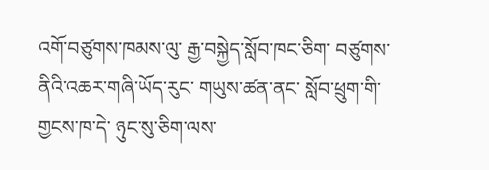འགོ་བཙུགས་ཁམས་ལུ་ རྒྱ་བསྐྱེད་སློབ་ཁང་ཅིག་ བཙུགས་ནིའི་འཆར་གཞི་ཡོད་རུང་ གཡུས་ཚན་ནང་ སློབ་ཕྲུག་གི་གྱངས་ཁ་དེ་ ཉུང་སུ་ཅིག་ལས་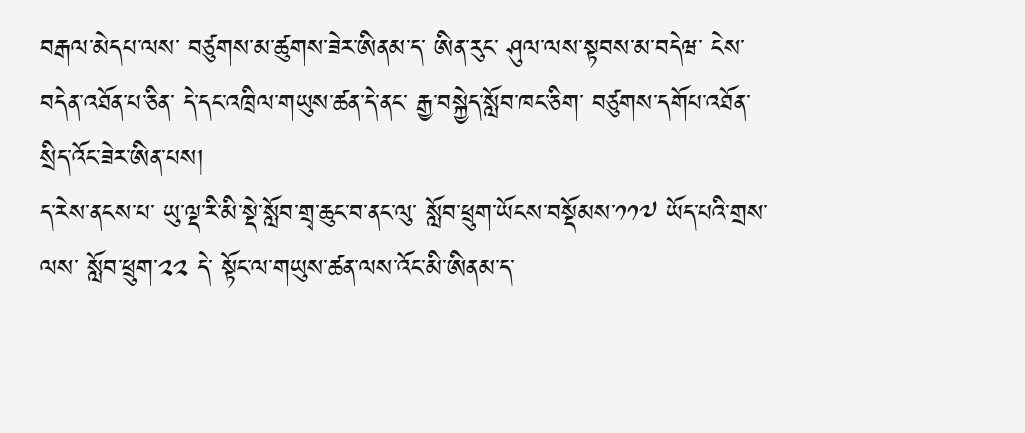བརྒལ་མེདཔ་ལས་ བཙུགས་མ་ཚུགས་ཟེར་ཨིནམ་ད་ ཨིན་རུང་ ཤུལ་ལས་སྟབས་མ་བདེཝ་ ངེས་བདེན་འཐོན་པ་ཅིན་ དེ་དང་འཁྲིལ་གཡུས་ཚན་དེ་ནང་ རྒྱ་བསྐྱེད་སློབ་ཁང་ཅིག་ བཙུགས་དགོཔ་འཐོན་སྲིད་འོང་ཟེར་ཨིན་པས།
ད་རེས་ནངས་པ་ ཡུ་ལྡ་རི་མི་སྡེ་སློབ་གྲྭ་ཆུང་བ་ནང་ལུ་ སློབ་ཕྲུག་ཡོངས་བསྡོམས་༡༡༧ ཡོད་པའི་གྲས་ལས་ སློབ་ཕྲུག་༢༢ དེ་ སྟོང་ལ་གཡུས་ཚན་ལས་འོང་མི་ཨིནམ་ད་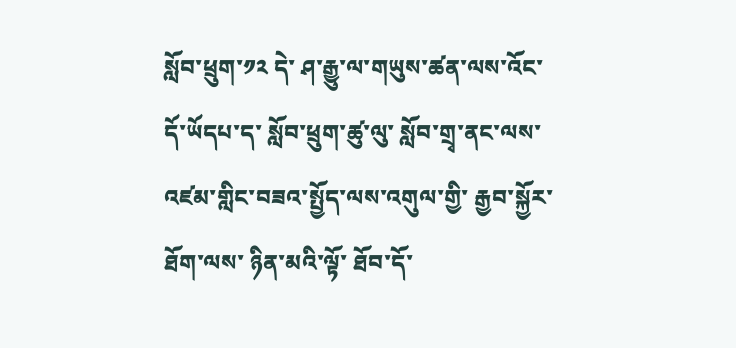སློབ་ཕྲུག་༡༢ དེ་ ཤ་རྒྱུ་ལ་གཡུས་ཚན་ལས་འོང་དོ་ཡོདཔ་ད་ སློབ་ཕྲུག་ཚུ་ལུ་ སློབ་གྲྭ་ནང་ལས་ འཛམ་གླིང་བཟའ་སྤྱོད་ལས་འགུལ་གྱི་ རྒྱབ་སྐྱོར་ཐོག་ལས་ ཉིན་མའི་ལྟོ་ ཐོབ་དོ་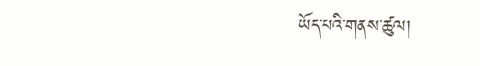ཡོད་པའི་གནས་ཚུལ།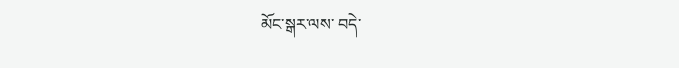མོང་སྒར་ལས་ བདེ་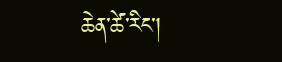ཆེན་ཚེ་རིང་།